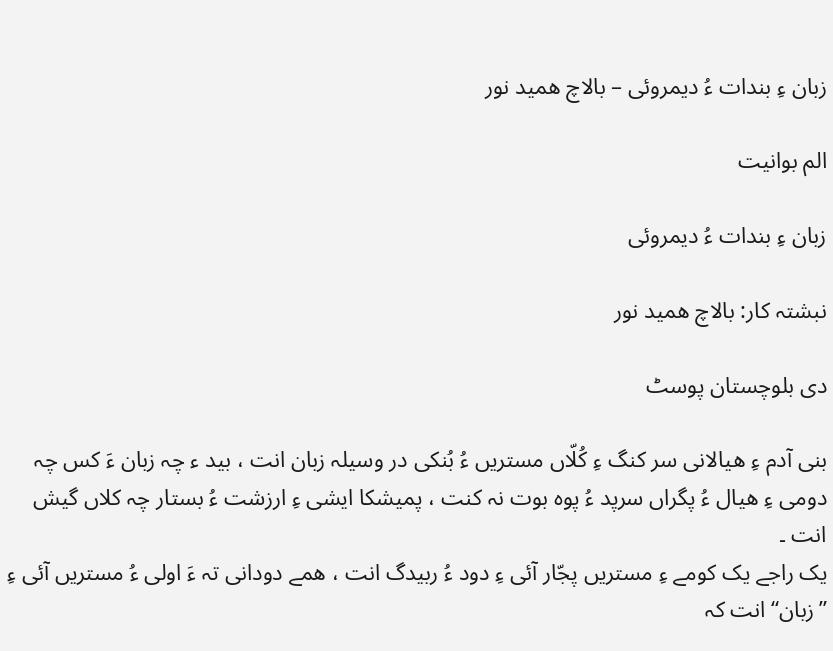زبان ءِ بندات ءُ دیمروئی – بالاچ ھمید نور

الم بوانیت

زبان ءِ بندات ءُ دیمروئی

نبشتہ کار: بالاچ ھمید نور

دی بلوچستان پوسٹ

بنی آدم ءِ ھیالانی سر کنگ ءِ کُلّاں مستریں ءُ بُنکی در وسیلہ زبان انت ، بید ء چہ زبان ءَ کس چہ دومی ءِ ھیال ءُ پگراں سرپد ءُ پوہ بوت نہ کنت ، پمیشکا ایشی ءِ ارزشت ءُ بستار چہ کلاں گیش انت ۔
یک راجے یک کومے ءِ مستریں پجّار آئی ءِ دود ءُ ربیدگ انت ، ھمے دودانی تہ ءَ اولی ءُ مستریں آئی ءِ ”زبان“ انت کہ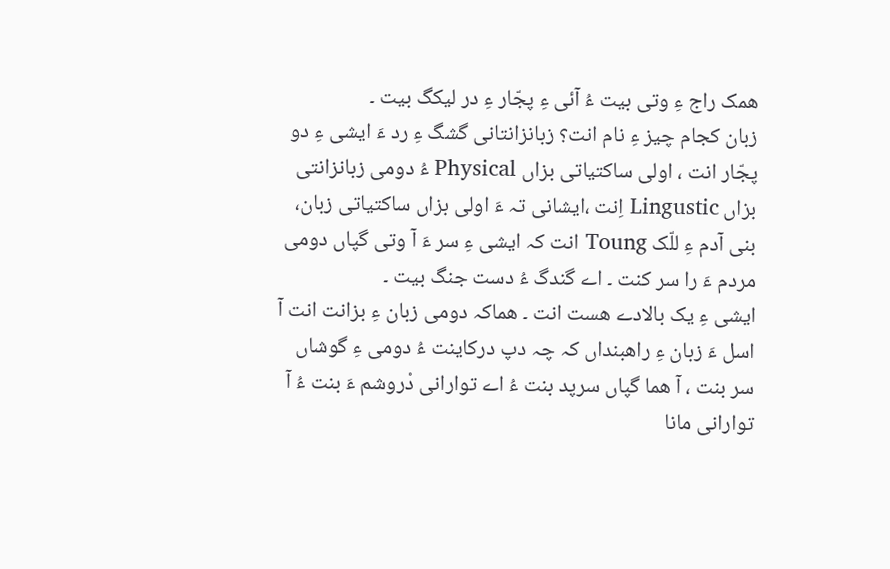ھمک راج ءِ وتی بیت ءُ آئی ءِ پجّار ءِ در لیکگ بیت ۔
زبان کجام چیز ءِ نام انت؟ زبانزانتانی گشگ ءِ رد ءَ ایشی ءِ دو پجّار انت ، اولی ساکتیاتی بزاں Physical ءُ دومی زبانزانتی بزاں Lingustic اِنت ،ایشانی تہ ءَ اولی بزاں ساکتیاتی زبان، بنی آدم ءِ للّک Toung انت کہ ایشی ءِ سر ءَ آ وتی گپاں دومی مردم ءَ را سر کنت ۔ اے گندگ ءُ دست جنگ بیت ۔
ایشی ءِ یک بالادے ھست انت ۔ ھماکہ دومی زبان ءِ بزانت انت آ اسل ءَ زبان ءِ راھبنداں کہ چہ دپ درکاینت ءُ دومی ءِ گوشاں سر بنت ، آ ھما گپاں سرپد بنت ءُ اے توارانی دْروشم ءَ بنت ءُ آ توارانی مانا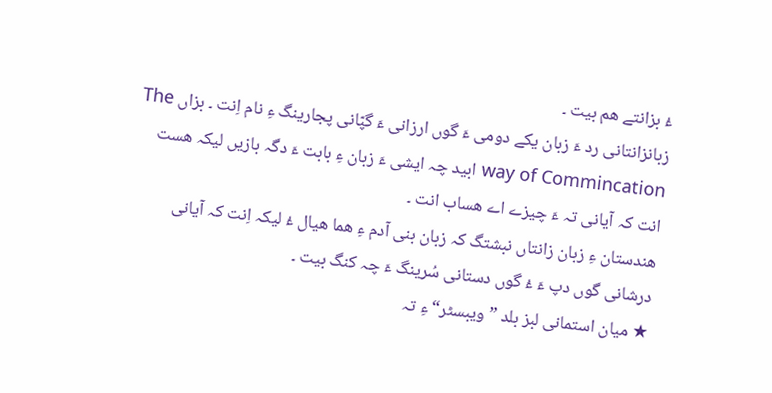ءُ بزانتے ھم بیت ۔
زبانزانتانی رد ءَ زبان یکے دومی ءَ گوں ارزانی ءَ گپّانی پجارینگ ءِ نام اِنت ۔ بزاں The way of Commincation ابید چہ ایشی ءَ زبان ءِ بابت ءَ دگہ بازیں لیکہ ھست انت کہ آیانی تہ ءَ چیزے اے ھساب انت ۔
ھندستان ءِ زبان زانتاں نبشتگ کہ زبان بنی آدم ءِ ھما ھیال ءُ لیکہ اِنت کہ آیانی درشانی گوں دپ ءَ ءُ گوں دستانی سُرینگ ءَ چہ کنگ بیت ۔
★ میان استمانی لبز بلد ”ویبسٹر“ ءِ تہ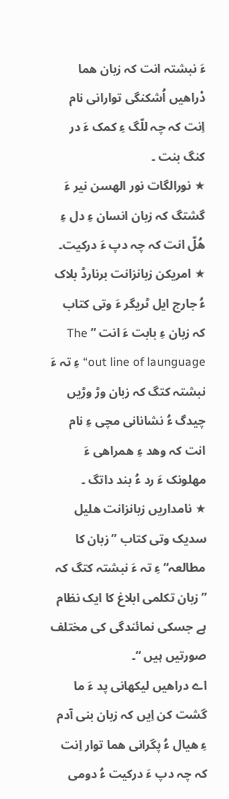ءَ نبشتہ انت کہ زبان ھما دْراھیں اُشکنگی توارانی نام اِنت کہ چہ للّگ ءِ کمک ءَ در کنگ بنت ۔
★ نورالگات نور الھسن نیر ءَ گشتگ کہ زبان انسان ءِ دل ءِ ھُلّ انت کہ چہ دپ ءَ درکیت۔
★ امریکن زبانزانت برنارڈ بلاک ءُ جارج ایل ٹریگر ءَ وتی کتاب کہ زبان ءِ بابت ءَ انت ” The out line of launguage“ ءِ تہ ءَ نبشتہ کتگ کہ زبان وڑ وڑیں چیدگ ءُ نشانانی مچی ءِ نام انت کہ وھد ءِ ھمراھی ءَ مھلونک ءَ رد ءُ بند داتگ ۔
★ نامداریں زبانزانت ھلیل سدیک وتی کتاب ”زبان کا مطالعہ“ ءِ تہ ءَ نبشتہ کتگ کہ ”زبان تکلمی ابلاغ کا ایک نظام ہے جسکی نمائندگی کی مختلف صورتیں ہیں “۔
اے دراھیں لیکھانی پد ءَ ما گشت کن اِیں کہ زبان بنی آدم ءِ ھیال ءُ پگرانی ھما توار اِنت کہ چہ دپ ءَ درکیت ءُ دومی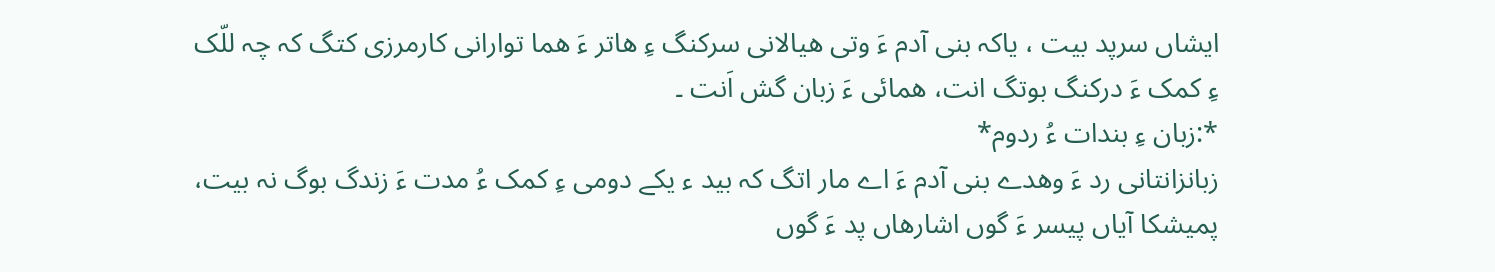ایشاں سرپد بیت ، یاکہ بنی آدم ءَ وتی ھیالانی سرکنگ ءِ ھاتر ءَ ھما توارانی کارمرزی کتگ کہ چہ للّک ءِ کمک ءَ درکنگ بوتگ انت، ھمائی ءَ زبان گش اَنت ۔
*:زبان ءِ بندات ءُ ردوم*
زبانزانتانی رد ءَ وھدے بنی آدم ءَ اے مار اتگ کہ بید ء یکے دومی ءِ کمک ءُ مدت ءَ زندگ بوگ نہ بیت، پمیشکا آیاں پیسر ءَ گوں اشارھاں پد ءَ گوں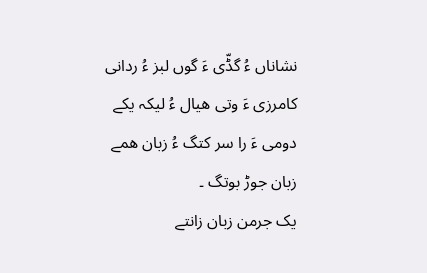نشاناں ءُ گڈّی ءَ گوں لبز ءُ ردانی کامرزی ءَ وتی ھیال ءُ لیکہ یکے دومی ءَ را سر کتگ ءُ زبان ھمے زبان جوڑ بوتگ ۔
یک جرمن زبان زانتے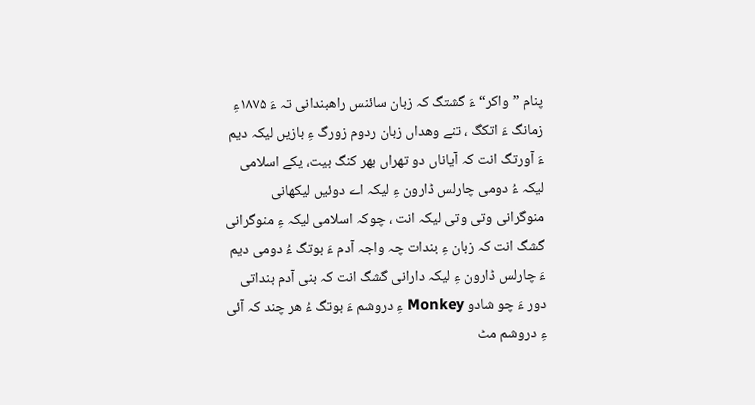پنام ”واکر“ ءَ گشتگ کہ زبان سائنس راھبندانی تہ ءَ ۱۸۷۵ءِ زمانگ ءَ اتکگ ، تنے وھداں زبان ردوم زورگ ءِ بازیں لیکہ دیم ءَ آورتگ انت کہ آیاناں دو تھراں بھر کنگ بیت، یکے اسلامی لیکہ ءُ دومی چارلس ڈارون ءِ لیکہ اے دوئیں لیکھانی منوگرانی وتی وتی لیکہ انت ، چوکہ اسلامی لیکہ ءِ منوگرانی گشگ انت کہ زبان ءِ بندات چہ واجہ آدم ءَ بوتگ ءُ دومی دیم ءَ چارلس ڈارون ءِ لیکہ دارانی گشگ انت کہ بنی آدم بنداتی دور ءَ چو شادو Monkey ءِ دروشم ءَ بوتگ ءُ ھر چند کہ آئی ءِ دروشم مٹ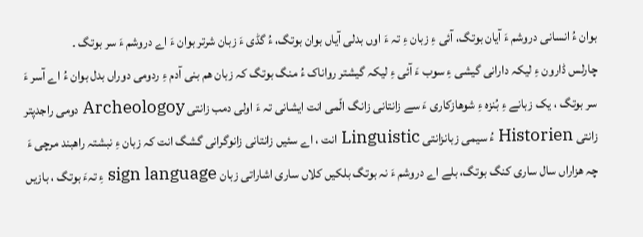بوان ءُ انسانی دروشم ءَ آیان بوتگ، آئی ءِ زبان ءِ تہ ءَ اوں بدلی آیاں بوان بوتگ، ءُ گڈی ءَ زبان شرتر بوان ءَ اے دروشم ءَ سر بوتگ ۔
چارلس ڈارون ءِ لیکہ دارانی گیشی ءِ سوب ءَ آئی ءِ لیکہ گیشتر رواناک ءُ منگ بوتگ کہ زبان ھم بنی آدم ءِ ردومی دوراں بدل بوان ءُ اے آسر ءَ سر بوتگ ، یک زبانے ءِ بُنزہ ءِ شوھازکاری ءَ سے زانتانی زانگ الّمی انت ایشانی تہ ءَ اولی دمب زانتی Archeologoy دومی راجدپتر زانتی Historien ءُ سیمی زبانزانتی Linguistic انت ، اے سئیں زانتانی زانوگرانی گشگ انت کہ زبان ءِ نبشتہ راھبند مرچی ءَ چہ ھزاراں سال ساری کنگ بوتگ، بلے اے دروشم ءَ نہ بوتگ بلکیں کلاں ساری اشاراتی زبان sign language ءِ تہءَ بوتگ ، بازیں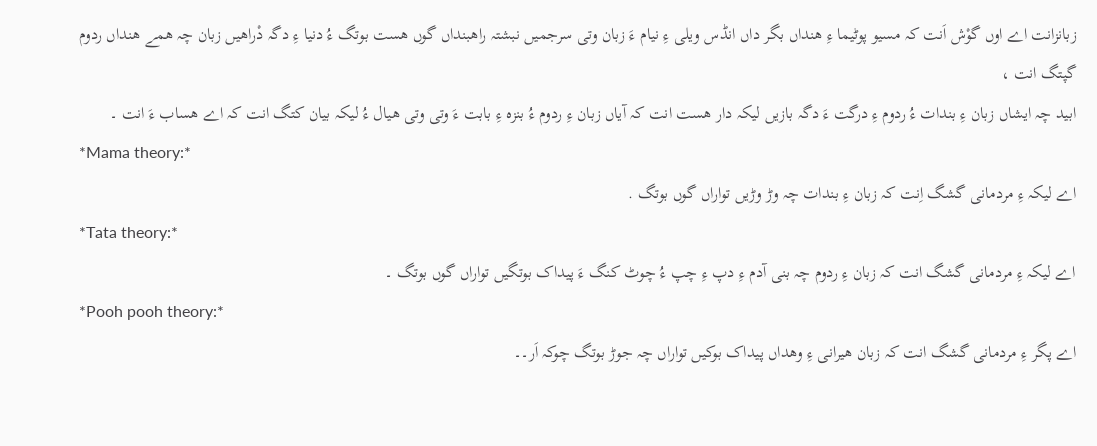زبانزانت اے اوں گوْش اَنت کہ مسیو پوٹیما ءِ ھنداں بگر داں انڈس ویلی ءِ نیام ءَ زبان وتی سرجمیں نبشتہ راھبنداں گوں ھست بوتگ ءُ دنیا ءِ دگہ دْراھیں زبان چہ ھمے ھنداں ردوم گپتگ انت ،
ابید چہ ایشاں زبان ءِ بندات ءُ ردوم ءِ درگت ءَ دگہ بازیں لیکہ دار ھست انت کہ آیاں زبان ءِ ردوم ءُ بنزہ ءِ بابت ءَ وتی وتی ھیال ءُ لیکہ بیان کتگ انت کہ اے ھساب ءَ انت ۔
*Mama theory:*
اے لیکہ ءِ مردمانی گشگ اِنت کہ زبان ءِ بندات چہ وڑ وڑیں تواراں گوں بوتگ .
*Tata theory:*
اے لیکہ ءِ مردمانی گشگ انت کہ زبان ءِ ردوم چہ بنی آدم ءِ دپ ءِ چپ ءُ چوٹ کنگ ءَ پیداک بوتگیں تواراں گوں بوتگ ۔
*Pooh pooh theory:*
اے پگر ءِ مردمانی گشگ انت کہ زبان ھیرانی ءِ وھداں پیداک بوکیں تواراں چہ جوڑ بوتگ چوکہ اَر۔۔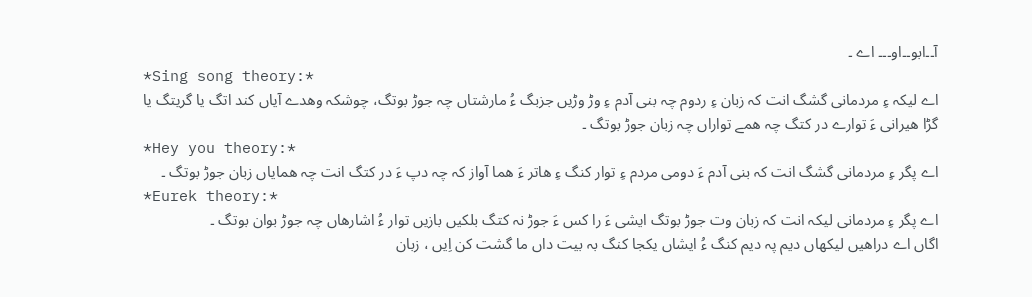آ۔۔ابو۔۔او۔۔۔ اے ۔
*Sing song theory:*
اے لیکہ ءِ مردمانی گشگ انت کہ زبان ءِ ردوم چہ بنی آدم ءِ وڑ وڑیں جزبگ ءُ مارشتاں چہ جوڑ بوتگ، چوشکہ وھدے آیاں کند اتگ یا گریتگ یا گڑا ھیرانی ءَ توارے در کتگ چہ ھمے تواراں چہ زبان جوڑ بوتگ ۔
*Hey you theory:*
اے پگر ءِ مردمانی گشگ انت کہ بنی آدم ءَ دومی مردم ءِ توار کنگ ءِ ھاتر ءَ ھما آواز کہ چہ دپ ءَ در کتگ انت چہ ھمایاں زبان جوڑ بوتگ ۔
*Eurek theory:*
اے پگر ءِ مردمانی لیکہ انت کہ زبان وت جوڑ بوتگ ایشی ءَ را کس ءَ جوڑ نہ کتگ بلکیں بازیں توار ءُ اشارھاں چہ جوڑ بوان بوتگ ۔
اگاں اے دراھیں لیکھاں دیم پہ دیم کنگ ءُ ایشاں یکجا کنگ بہ بیت داں ما گشت کن اِیں ، زبان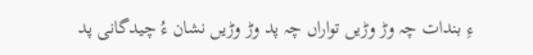ءِ بندات چہ وڑ وڑیں تواراں چہ پد وڑ وڑیں نشان ءُ چیدگانی پد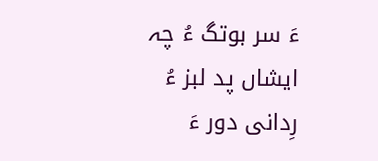ءَ سر بوتگ ءُ چہ ایشاں پد لبز ءُ رِدانی دور ءَ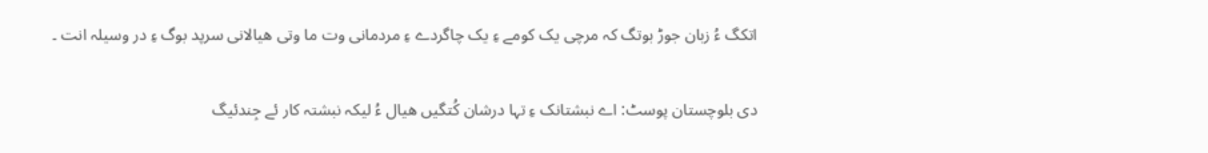اتکگ ءُ زبان جوڑ بوتگ کہ مرچی یک کومے ءِ یک چاگردے ءِ مردمانی وت ما وتی ھیالانی سرپد بوگ ءِ در وسیلہ انت ۔


دی بلوچستان پوسٹ: اے نبشتانک ءِ تہا درشان کُتگیں ھیال ءُ لیکہ نبشتہ کار ئے جِندئیگ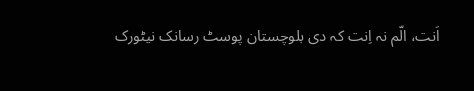اَنت، الّم نہ اِنت کہ دی بلوچستان پوسٹ رسانک نیٹورک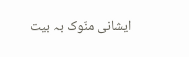ایشانی منّوک بہ بیت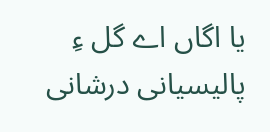یا اگاں اے گل ءِ پالیسیانی درشانی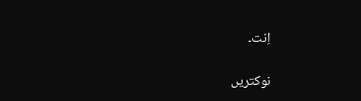اِنت۔

نوکتریں